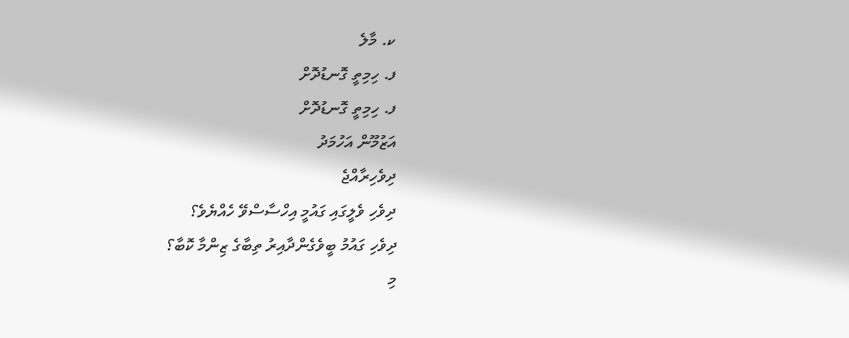ކ. މާލެ
ފ. ހިމިތީ ގޮނޑުދޮށް
ފ. ހިމިތީ ގޮނޑުދޮށް
އަޒުމޫން އަހުމަދު
ދިވެހިރާއްޖެ
ދިވެހި ވެލީގައި ގައުމީ އިހްސާސްވޭ ހެއްޔެވެ؟
ދިވެހި ގައުމު ބީވެގެންދާއިރު ތިބާގެ ޒިންމާ ކޮބާ؟
މި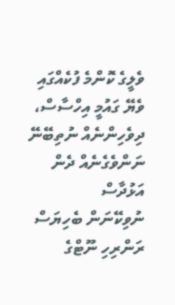ވެލީގެ ކޮންމެ ފުކެއްގައި ވެޔޭ ގައުމީ އިހްސާސް،
ދިވެހިންނެއް ނުތިބޭނޭ ނަންވެގެނެއް ދެން އަޅުދާސް
ނުވިކޭނަން ބެހިޔަސް ރަންރިހި ނޫޓްގެ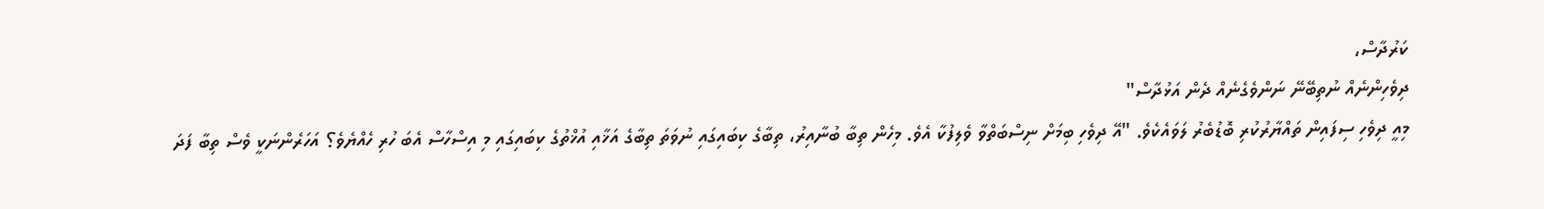ކަރުދާސް،
ދިވެހިންނެއް ނުތިބޭނޭ ނަންވެގެނެއް ދެން އަޅުދާސް"
މިއީ ދިވެހި ސިފައިން ތައްޔާރުކުރި ބޮޑުބެރު ލަވައެކެވެ. "އޭ ދިވެހި ބިމަށް ނިސްބަތްވާ ވެލިފުކާ އެވެ. މިހެން ތިބާ ބުނާއިރު، ތިބާގެ ކިބައިގައި ނުވަތަ ތިބާގެ އަޚާއި އުޚްތުގެ ކިބައިގައި މި އިސްހާސް އެބަ ހުރި ހެއްޔެވެ؟ އަހަރެންނަކީ ވެސް ތިބާ ފަދަ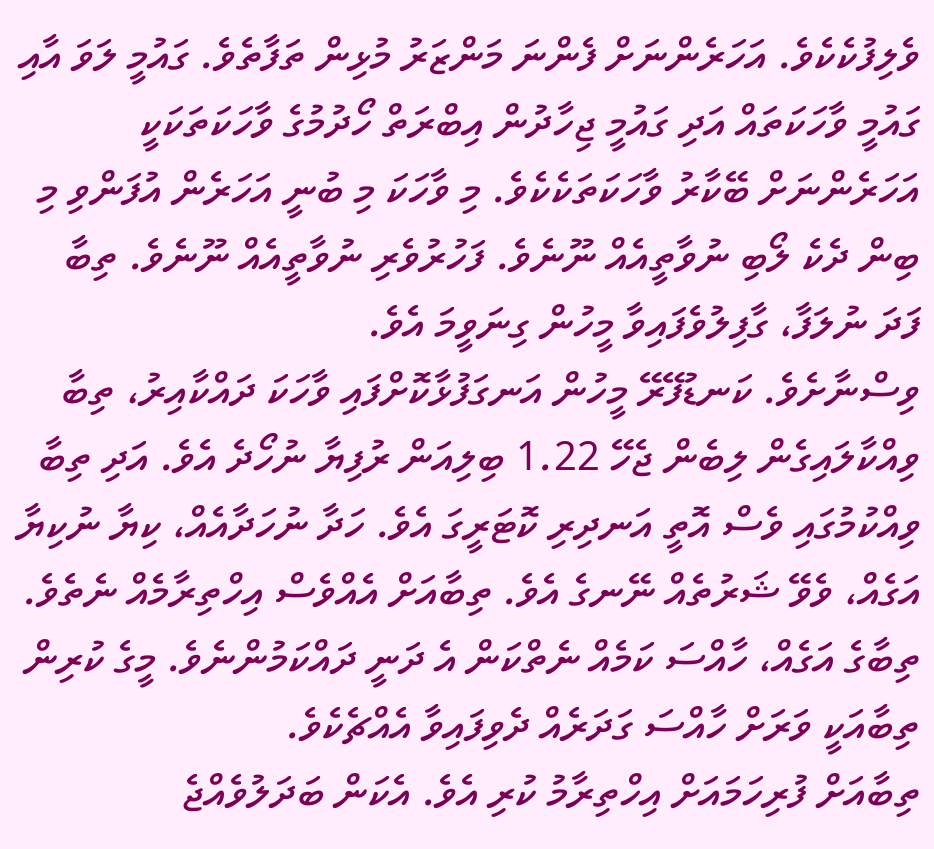ވެލިފުކެކެވެ. އަހަރެންނަށް ފެންނަ މަންޒަރު މުޅިން ތަފާތެވެ. ގައުމީ ލަވަ އާއި ގައުމީ ވާހަކަތައް އަދި ގައުމީ ޖިހާދުން އިބްރަތް ހޯދުމުގެ ވާހަކަތަކަކީ އަހަރެންނަށް ބޭކާރު ވާހަކަތަކެކެވެ. މި ވާހަކަ މި ބުނީ އަހަރެން އުފަންވި މި ބިން ދެކެ ލޯބި ނުވާތީއެއް ނޫނެވެ. ފަހުރުވެރި ނުވާތީއެއް ނޫނެވެ. ތިބާ ފަދަ ނުލަފާ، ގާފިލުވެފައިވާ މީހުން ގިނަވީމަ އެވެ.
ވިސްނާށެވެ. ކަނޑުފޭރޭ މީހުން އަނގަފުޅާކޮށްފައި ވާހަކަ ދައްކާއިރު، ތިބާ ވިއްކާލައިގެން ލިބެން ޖެހޭ 1.22 ބިލިއަން ރުފިޔާ ނުހޯދެ އެވެ. އަދި ތިބާ ވިއްކުމުގައި ވެސް އޮތީ އަނދިރި ކޮޓަރީގަ އެވެ. ހަދާ ނުހަދާއެއް، ކިޔާ ނުކިޔާ އަގެއް، ވެވޭ ޝަރުތެއް ނޭނގެ އެވެ. ތިބާއަށް އެއްވެސް އިހްތިރާމެއް ނެތެވެ. ތިބާގެ އަގެއް، ހާއްސަ ކަމެއް ނެތްކަން އެ ދަނީ ދައްކަމުންނެވެ. މީގެ ކުރިން ތިބާއަކީ ވަރަށް ހާއްސަ ގަދަރެއް ދެވިފައިވާ އެއްޗެކެވެ.
ތިބާއަށް ފުރިހަމައަށް އިހްތިރާމު ކުރި އެވެ. އެކަން ބަދަލުވެއްޖެ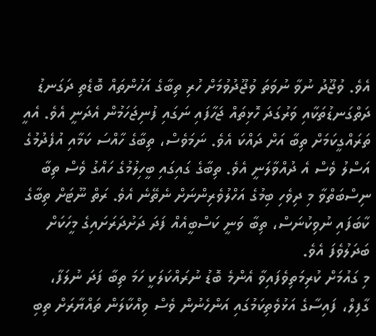އެވެ. ވުޖޫދު ނުވާ ނުވަތަ ވުޖޫދުވުމަށް ހުރި ތިބާގެ އަހުންތައް ބޮޑެތި ދަގަނޑު ދަތްގަނޑުތަކާއި ވަރުގަދަ ހޮޅިތައް ޖަހާފައި ނަގައި ފުނިޖަހަމުން އެދަނީ އެވެ. އެއީ ތަރައްގީކަމަށް ތިބާ އަށް ދައްކަ އެވެ. ނަމަވެސް، ތިބާގެ ހާއްސަ ކަމާއި އުފެދުމުގެ އަސްލު ވެސް އެ ދުއްވާލަނީ އެވެ. ތިބާގެ ގައިގައި ބީހިލުމުގެ ހައްގު ވެސް ތިބާ ނިސްބަތްވާ މި ދިވެހި ބިމުގެ އަހްލުވެރިންނަށް ނެތޭނެ އެވެ. ރަތް ނޫޓަށް ތިބާގެ ކާބަފައި ނުވިކުނަސް، ތިބާ ވަނީ ކަސްބީއެއް ފަދަ ދަށުދަރަށައިގެ މީހަކަށް ބަދަލުވެފަ އެވެ.
މި ގައުމަށް ކުރިމަތިވެފައިވާ އެންމެ ބޮޑު ނުރައްކަލަކީ ހަމަ ތިބާ ފަދަ ނުލަފާ، ގާފިލް، ފައިސާގެ އަޅުވެތިކަމުގައި އަންހެނުން ވެސް ވިއްކާލަން ތައްޔާރަށް ތިބި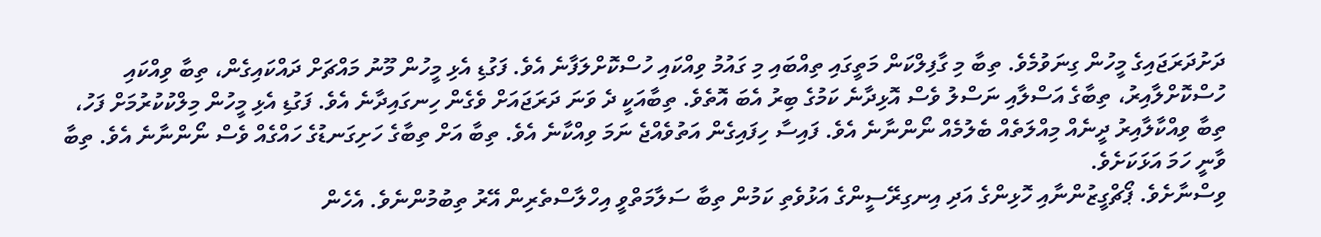ދަށުދަރަޖައިގެ މީހުން ގިނަވުމެވެ. ތިބާ މި ގާފިލްކަން މަތީގައި ތިއްބައި މި ގައުމު ވިއްކައި ހުސްކޮށްލަފާނެ އެވެ. ފަގުޑި އެޅި މީހުން މޫނު މައްޗަށް ދައްކައިގެން، ތިބާ ވިއްކައި ހުސްކޮށްލާއިރު، ތިބާގެ އަސްލާއި ނަސްލު ވެސް އޮޅިދާނެ ކަމުގެ ބިރު އެބަ އޮތެވެ. ތިބާއަކީ ދެ ވަނަ ދަރަޖައަށް ވެގެން ހިނގައިދާނެ އެވެ. ފަގުޑި އެޅި މީހުން މިލްކުކުރުމަށް ފަހު، ތިބާ ވިއްކާލާއިރު ދީނެއް މިއްލަތެއް ބެލުމެއް ނޯންނާނެ އެވެ. ފައިސާ ހިފައިގެން އަތުވެއްޖެ ނަމަ ވިއްކާނެ އެވެ. ތިބާ އަށް ތިބާގެ ހަށިގަނޑުގެ ހައްގެއް ވެސް ނޯންނާނެ އެވެ. ތިބާ ވާނީ ހަމަ އަޅަކަށެވެ.
ވިސްނާށެވެ. ޕޯޗްގީޒުންނާއި ހޮޅިންގެ އަދި އިނގިރޭސީންގެ އަޅުވެތި ކަމުން ތިބާ ސަލާމަތްވީ އިހްލާސްތެރިން އޭރު ތިބުމުންނެވެ. އެހެން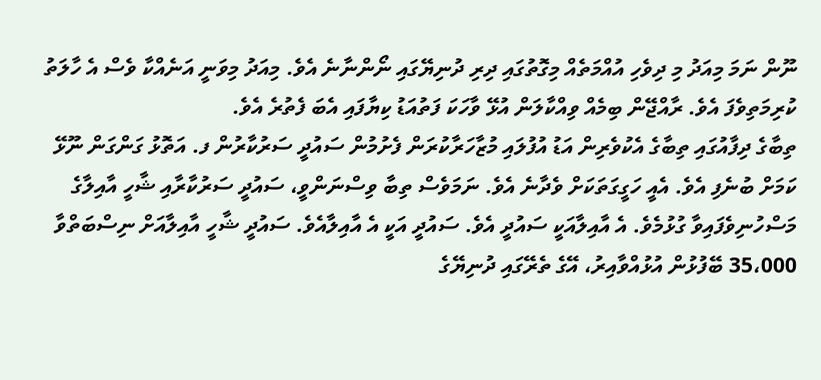ނޫން ނަމަ މިއަދު މި ދިވެހި އުއްމަތެއް މިގޮތުގައި ދިރި ދުނިޔޭގައި ނޯންނާނެ އެވެ. މިއަދު މިވަނީ އަނެއްކާ ވެސް އެ ހާލަތު ކުރިމަތިވެފަ އެވެ. ރާއްޖޭން ބިމެއް ވިއްކާލަން އުޅޭ ވާހަކަ ފަތުއަޑު ކިޔާފައި އެބަ ފެތުރެ އެވެ.
ތިބާގެ ދިފާއުގައި ތިބާގެ އެކުވެރިން އަޑު އުފުލައި މުޒާހަރާކުރަން ފެށުމުން ސައުދީ ސަރުކާރުން ފ. އަތޮޅު ގަންގަން ނޫޅޭ ކަމަށް ބުނެފި އެވެ. އެއީ ހަގީގަތަކަށް ވެދާނެ އެވެ. ނަމަވެސް ތިބާ ވިސްނަންވީ، ސައުދީ ސަރުކާރާއި ޝާހީ އާއިލާގެ މަސްހުނިވެފައިވާ ގުޅުމެވެ. އެ އާއިލާއަކީ ސައުދީ އެވެ. ސައުދީ އަކީ އެ އާއިލާއެވެ. ސައުދީ ޝާހީ އާއިލާއަށް ނިސްބަތްވާ 35،000 ބޭފުޅުން އުޅުއްވާއިރު، އޭގެ ތެރޭގައި ދުނިޔޭގެ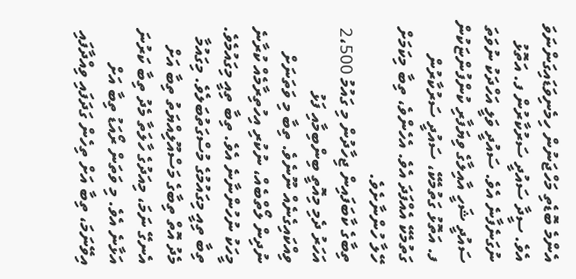އެންމެ ބޮޑެތި މަހްޖަނުން ހިމެނިވަޑައިގަންނަވަ އެވެ. ސީދާ ސައުދީ ސަރުކާރުން ފ. އަތޮޅު ނުގަނެފާނެ އެވެ. ސައުދީ ވަލީ އަހްދަކު ނުވަތަ ސައުދީ ޝަހީ އާއިލާގެ ވިޔަފާރި ކުންފުންޏަކުން ފ. އަތޮޅު ގަތުމެކޭ، ސައުދީ ސަރުކާރުން ގަތުމެކޭ އެއްފަދަ އެވެ. އެހެންވެ، ތިބާ މިކަމަށް ހޭލާ ހުންނާށެވެ.
ތިބާގެ ކާބަފައިން ޖިހާދުން މި ގައުމު 2،500 އަހަރު ދެމި މިއޮތީ ބިންބިމާއި ފަޅު ވިއްކައިގެނެއް ނޫނެވެ. ތިބާ މި ވަތަނަށް ނުދިން ލޯތްބެއް، ނުކުރި އިހުތިރާމެއް ކުރާނެ މީހަކު ނުހުންނާނެ އެވެ. ތިބާ ތިއީ މިގައުމެވެ. ތިބާ ތިއީ މިގައުމުގެ މުސްގަތުބަލެވެ. މިގައުމާ މެދު އޮތް ތިބާގެ މަސްއޫލިއްޔަތު ތިބާ އަށް އެނގޭ ނަމަ، މިއަދުގެ ހާލަތާ މެދު ތިބާ ކަރުނަ އަޅާނެ އެވެ. މި ވަތަން ރޯއަޑު ތިބާ އަށް އިވޭނަމަ، ތިބާ އަށް ތިހެން ގަދަފައި ވިއްދާފައި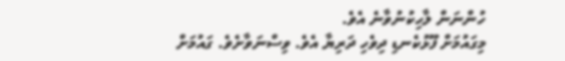ހުންނަން ލާހިކުނުވާނެ އެވެ.
މިގައުމަށް ފޫޅުކެނޑި ދިވެހި ދަރިޔާ އެވެ. ވިސްނަވާށެވެ. ގައުމަށް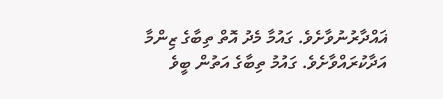ޣައްދާރުނުވާށެވެ. ގައުމާ މެދު އޮތް ތިބާގެ ޒިންމާ އަދާކުރައްވާށެވެ. ގައުމު ތިބާގެ އަތުން ބީވެ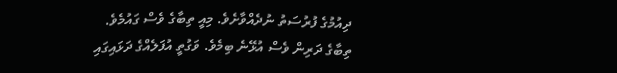ދިއުމުގެ ފުރުސަތު ނުދެއްވާށެވެ. މިއީ ތިބާގެ ވެސް ގައުމެވެ. ތިބާގެ ދަރިން ވެސް އުޅޭނެ ބިމެވެ. ވަގުތީ އުފަލެއްގެ ދަޅައިގައި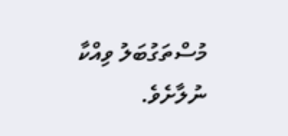މުސްތަގުބަލު ވިއްކާ ނުލާށެވެ.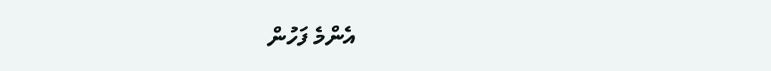އެންމެ ފަހުން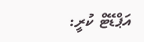އަޕްޑޭޓް ކުރީ: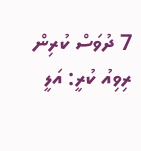7 ދުވަސް ކުރިން
ރިވިއު ކުރީ: އަލީ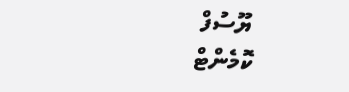ޔޫސުފް
ކޮމެންޓް